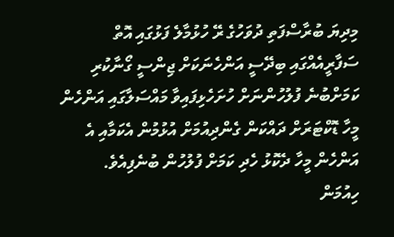މިދިޔަ ބުރާސްފަތި ދުވަހުގެ ރޭ ހުޅުމާލެ ފަޅުގައި އޮތް ސަފާރީއެއްގައި ބިދޭސީ އަންހެނަކަށް ޖިންސީ ގޯނާކުރި ކަމަށްބުނެ ފުލުހުންނަށް ހުށަހެޅިފައިވާ މައްސަލާގައި އަންހެން މީހާ ޑޮކްޓަރަށް ދައްކަން ގެންދިއުމަށް އުޅުމުން އެކަމާއި އެ އަންހެން މީހާ ދެކޮޅު ހެދި ކަމަށް ފުލުހުން ބުނެފިއެވެ.
ހިއުމަން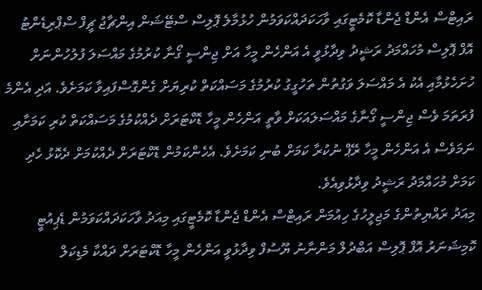ރައިޓްސް އެންޑް ޖެންޑާ ކޮމެޓީގައި ވާހަކަދައްކަވަމުން ހުޅުމާލެ ޕޮލިސް ސްޓޭޝަން އިންޗާޖު ޗީފް ސްޕްރިޑެންޓު އޮފް ޕޮލިސް މުހައްމަދު ރަޝީދު ވިދާޅުވީ އެ އަންހެން މީހާ އަށް ޖިންސީ ގޯނާ ކުރުމުގެ މައްސަލަ ފުލުހުންނަށް ހުށަހެޅުމާއި އެކު އެ މައްސަލަ ވަގުތުން ތަހުގީގު ކުރުމުގެ މަސައްކަތް ކުރިޔަށް ގެންގޮސްފައިވާ ކަމަށެވެ. އަދި އެންމެ ފުރަތަމަ ވެސް ޖިންސީ ގޯނާގެ މައްސަލައަކަށް ވާތީ އަންހެން މީހާ ޑޮކްޓަރަށް ދެއްކުމުގެ މަސައްކަތް ކުރި ކަމަށާއި ނަމަވެސް އެ އަންހެން މީހާ ރޭޕް ނުކުރާ ކަމަށް ބުނި ކަމަށެވެ. އެހެންކަމުން ޑޮކްޓަރަށް ދެއްކުމަށް ދެކޮޅު ހެދި ކަމަށް މުހައްމަދު ރަޝީދު ވިދާޅުވިއެވެ.
މިއަދު ރައްޔިތުންގެ މަޖިލީހުގެ ހިއުމަން ރައިޓްސް އެންޑް ޖެންޑާ ކޮމެޓީގައި މިއަދު ވާހަކަދައްކަވަމުން ޑެޕިއުޓީ ކޮމިޝަނަރު އޮފް ޕޮލިސް އަބްދުލް މަންނާނު ޔޫސުފް ވިދާޅުވީ އަންހެން މީހާ ޑޮކްޓަރަށް ދައްކާ މެޑިކަލް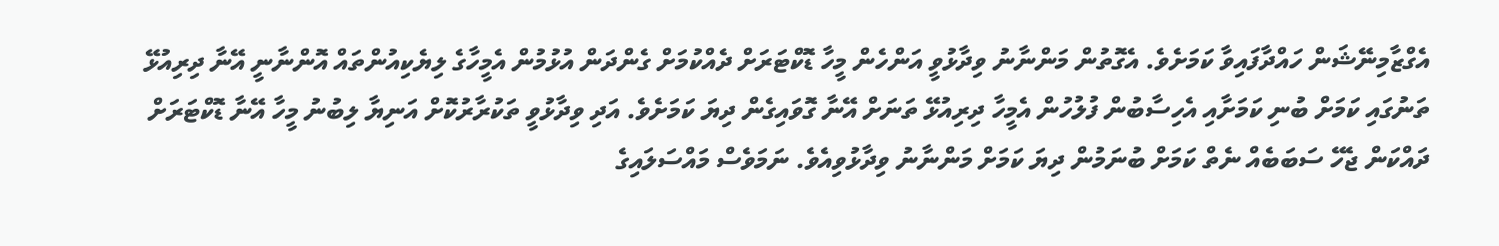އެގްޒާމިނޭޝަން ހައްދާފައިވާ ކަމަށެވެ. އެގޮތުން މަންނާނު ވިދާޅުވީ އަންހެން މީހާ ޑޮކްޓަރަށް ދެއްކުމަށް ގެންދަން އުޅުމުން އެމީހާގެ ލިޔެކިއުންތައް އޮންނާނީ އޭނާ ދިރިއުޅޭ ތަނުގައި ކަމަށް ބުނި ކަމަށާއި އެހިސާބުން ފުލުހުން އެމީހާ ދިރިއުޅޭ ތަނަށް އޭނާ ގޮވައިގެން ދިޔަ ކަމަށެވެ. އަދި ވިދާޅުވީ ތަކުރާރުކޮށް އަނިޔާ ލިބުނު މީހާ އޭނާ ޑޮކްޓަރަށް ދައްކަން ޖެހޭ ސަބަބެއް ނެތް ކަމަށް ބުނަމުން ދިޔަ ކަމަށް މަންނާނު ވިދާޅުވިއެވެ. ނަމަވެސް މައްސަލައިގެ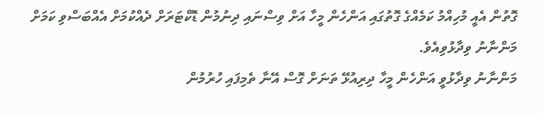ގޮތުން އެއީ މުހިއްމު ކަމެއްގެ ގޮތުގައި އަންހެން މީހާ އަށް ވިސްނައި ދިނުމުން ޑޮކްޓަރަށް ދެއްކުމަށް އެއްބަސްވި ކަމަށް މަންނާނު ވިދާޅުވިއެވެ.
މަންނާނު ވިދާޅުވީ އަންހެން މީހާ ދިރިއުޅޭ ތަނަށް ގޮސް އޭނާ ތެމިފައި ހުރުމުން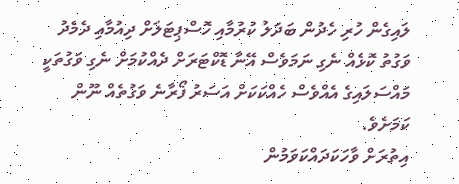ލައިގެން ހުރި ހެދުން ބަދަލު ކުރުމާއި ހޮސްޕިޓަލަށް ދިއުމާއި ދެމެދު ވަގުތު ކޮޅެއް ނެގި ނަމަވެސް އޭނާ ޑޮކްޓަރަށް ދެއްކުމަށް ނެގި ވަގުތަކީ މައްސަލައިގެ އެއްވެސް ހެއްކަކަށް އަސަރު ފޯރާނެ ވަގުތެއް ނޫން ކަމަށެވެ.
އިތުރަށް ވާހަކަދައްކަވަމުން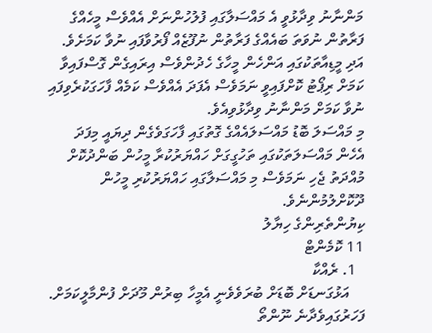މަންނާނު ވިދާޅުވީ އެ މައްސަލާގައި ފުލުހުންނަށް އެއްވެސް މީހެއްގެ ފަރާތުން ނުވަތަ ބައެއްގެ ފަރާތުން ނުފޫޒެއް ފޯރުވާފައި ނުވާ ކަމަށެވެ. އަދި މީޑިއާތަކުގައި އަންހެން މީހާގެ ހެދުންވެސް އިރައިގެން ގޮސްފައިވާ ކަމަށް ރިޕޯޓު ކޮށްފައިވީ ނަމަވެސް އެފަދަ އެއްވެސް ކަމެއް ފާހަގަކުރެވިފައި ނުވާ ކަމަށް މަންނާނު ވިދާޅުވިއެވެ.
މި މައްސަލަ ބޮޑު މައްސަލައެއްގެ ގޮތުގައި ފާހަގަވެގެން ދިޔައީ މިފަދަ އެހެން މައްސަލަތަކުގައި ތަހުގީގަށް ހައްޔަރުކުރާ މީހުން ބަންދުކޮށް މުއްދަތު ޖެހި ނަމަވެސް މި މައްސަލާގައި ހައްޔަރުކުރި މީހުން ދޫކޮށްލުމުންނެވެ.
ކިޔުންތެރިންގެ ހިޔާލު
11 ކޮމެންޓް
  1. ރެއްކާ
    އަޅުގަނޑަށް ބޮޑަށް ބުރަވެވެނީ އެމީހާ ބިރުން މޫދަށް ފުންމާލީކަމަށް. ފަހަރުގައިވެދާނެ ނޫންތޯ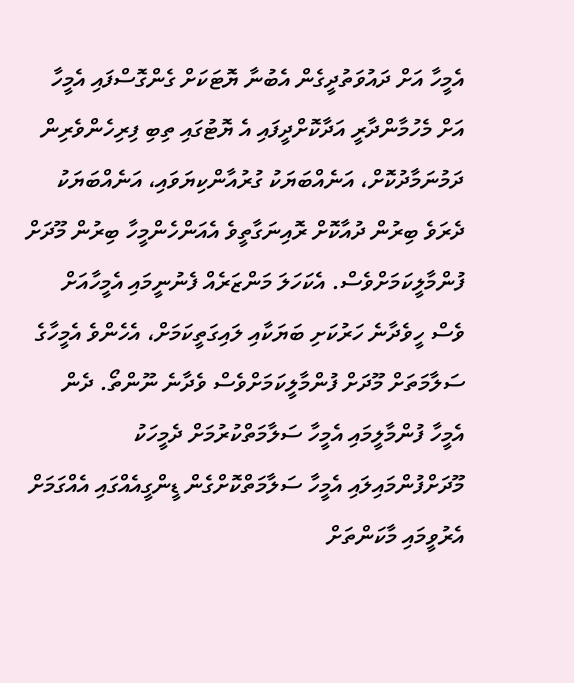އެމީހާ އަށް ދައުވަތުދީގެން އެބުނާ ޔޮޓަކަށް ގެންގޮސްފައި އެމީހާ އަށް މެހުމާންދާރީ އަދާކޮށްދީފައި އެ ޔޮޓުގައި ތިބި ފިރިހެންވެރިން ދަމުނަމާދުކޮށް، އަނެއްބަޔަކު ގުރުއާންކިޔަވައި، އަނެއްބަޔަކު ދެރަވެ ބިރުން ދުއާކޮށް ރޮއިނަގާތީވެ އެއަންހެންމީހާ ބިރުން މޫދަށް ފުންމާލީކަމަށްވެސް. އެކަހަލަ މަންޒަރެއް ފެނުނީމައި އެމީހާއަށް ވެސް ހީވެދާނެ ހަރުކަށި ބަޔަކާއި ލައިގަތީކަމަށް، އެހެންވެ އެމީހާގެ ސަލާމަތަށް މޫދަށް ފުންމާލީކަމަށްވެސް ވެދާނެ ނޫންތޯ. ދެން އެމީހާ ފުންމާލީމައި އެމީހާ ސަލާމަތްކުރުމަށް ދެމީހަކު މޫދަށްފުންމައިލައި އެމީހާ ސަލާމަތްކޮށްގެން ޑީންގީއެއްގައި އެއްގަމަށް އެރުވީމައި މާކަންތަށް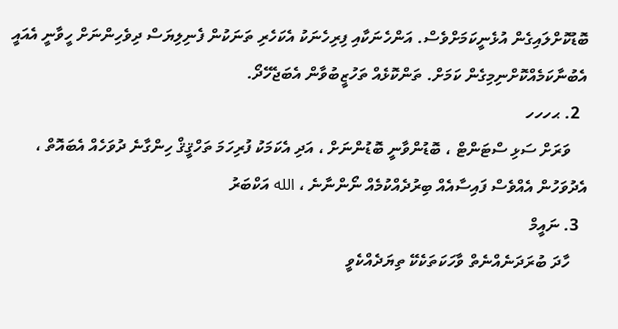ބޮޑުކޮށްލައިގެން އުޅެނީކަމަށްވެސް. އަންހެނަކާއި ފިރިހެނަކު އެކަހެރި ތަނަކުން ފެނިލިޔަސް ދިވެހިންނަށް ހީވާނީ އެއައީ އެބުނާކަމެއްކޮށްނިމިގެން ކަމަށް. ތަންކޮޅެއް ތަހުޒީބުވާން އެބަޖެހޭދޯ.
  2. ޙހހހ
    ވަރަށް ސަޅި ސްޓަންޓް ، ބޮޑުންވާނީ ބޮޑުންނަށް ، އަދި އެކަމަކު ފުރިހަމަ ތަހްޤީޤް ހިންގާނެ ދުވަހެއް އެބައޮތް ، އެދުވަހުން އެއްވެސް ފައިސާއެއް ބިރުދެއްކުމެއް ނޯންނާނެ ، الله އަކްބަރު
  3. ނައީމް
    ހާދަ ބުރަދަނެއްނެތް ވާހަކަތަކެކޭ ތިޔަދެއްކެވީ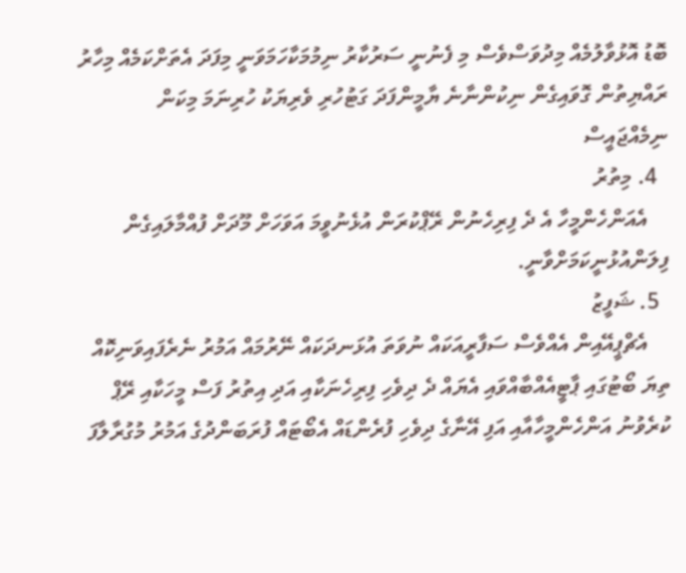ބޮޑު އޮޅުވާލުމެއް މިދުވަސްވެސް މި ފެނުނީ ސަރުކާރު ނިމުމަކާހަމަވަނީ މިފަދަ އެތަށްކަމެއް މިހާރު ރައްޔިތުން ގޮވައިގެން ނިކުންނާނެ ޔާމީންފަދަ ގަޓުހުރި ވެރިޔަކު ހުރިނަމަ މިކަން ނިމެއްޖައީސް
  4. މިތުރު
    އެއަންހެންމީހާ އެ ދެ ފިރިހެނުން ރޭޕްކުރަން އުޅެނުވީމަ އަވަހަށް މޫދަށް ފުއްމާލައިގެން ފިލަންއުޅުނީކަމަށްވާނީ.
  5. ޝަފީޒު
    އެޗްޕީއޭއިން އެއްވެސް ސަފާރީއަކައް ނުވަތަ އުޅަނދަކައް ނޭރުމައް އަމުރު ނެރެފައިވަނިކޮއް ތިޔަ ބޯޓުގައި ޕާޓީއެއްބާއްވައި އެޔައް ދެ ދިވެހި ފިރިހެނަކާއި އަދި އިތުރު ފަސް މީހަކާއި ރޭޕް ކުރެވުނު އަންހެންމީހާއާއި އަފި އޭނާގެ ދިވެހި ފުރެންޑައް އެބޯޓައް ފުރަބަންދުގެ އަމުރު މުގުރާލާފަ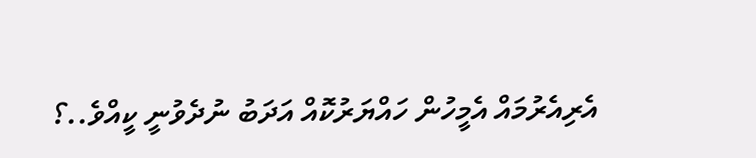އެރިއެރުމައް އެމީހުން ހައްޔަރުކޮއް އަދަބު ނުދެވުނީ ކީއްވެ..؟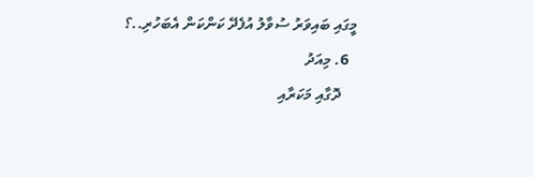މީގައި ބައިވަރު ސުވާލު އުފެދޭ ކަންކަން އެބަހުރި..؟
  6. މިއަދު
    ދޮގާއި މަކަރާއި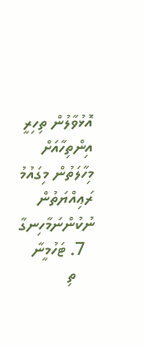އޮޅުވާލުން ތިހިރީ އިންތިހާއަށް މިހާލަތުން މިގައުމު ރަޢިއްޔަތުން ނުކުންނަމާހިނގާ
  7. ޓަހުމީނާ
    ތި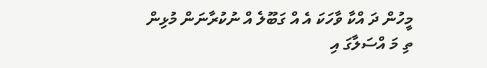މީހުން ދަ އްކާ ވާހަކަ އެ އް ގަބޫލެ އް ނުކުރާނަން މުޅިން ތި މަ އްސަލާގަ އި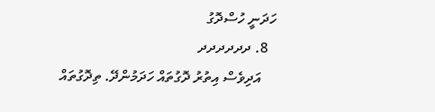ހަދަނީ ހުސްދޮގު
  8. ދދދދދދ
    އަދިވެސް އިތުރު ދޮގުތައް ހަދަމުންދޭ. ތިދޮގުތައް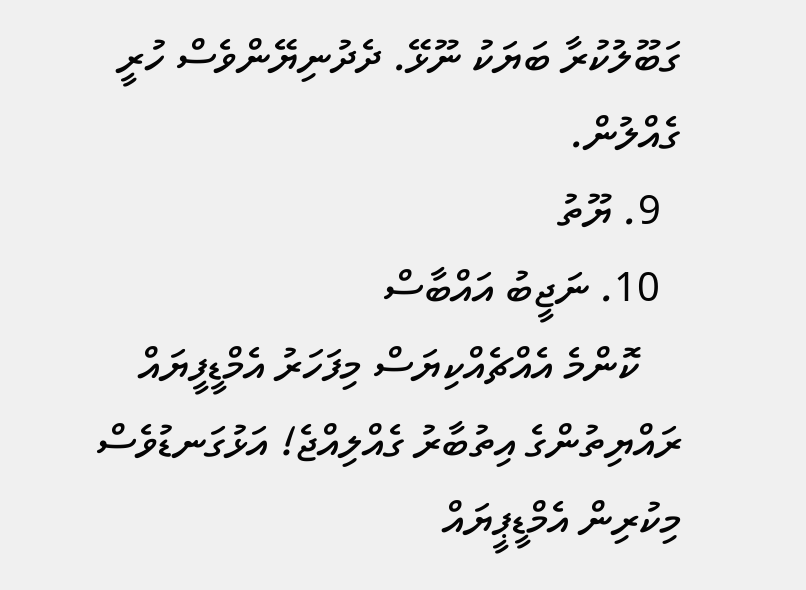ގަބޫލުކުރާ ބަޔަކު ނޫޅޭ. ދެދުނިޔޭންވެސް ހުރީ ގެއްލުން.
  9. ޔޫތު
  10. ނަޖީބު އައްބާސް
    ކޮންމެ އެއްޗެއްކިޔަސް މިފަހަރު އެމްޑީފީޔައް ރައްޔިތުންގެ އިތުބާރު ގެއްލިއްޖެ! އަޅުގަނޑުވެސް މިކުރިން އެމްޑީޕީޔައް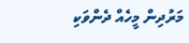މަރުދިން މީހެއް ދެންވަކި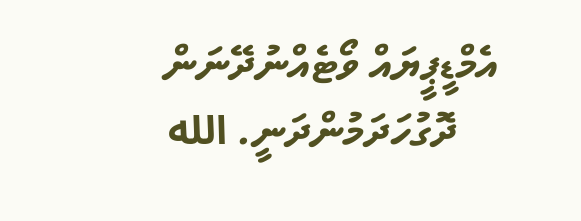އެމްޑީޕީޔައް ވޯޓެއްނުދޭނަން
    ދޮގުހަދަމުންދަނީ. الله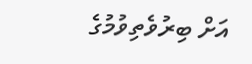އަށް ބިރުވެތިވުމުގެ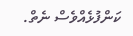ކަންފުޅެއްވެސް ނެތް.